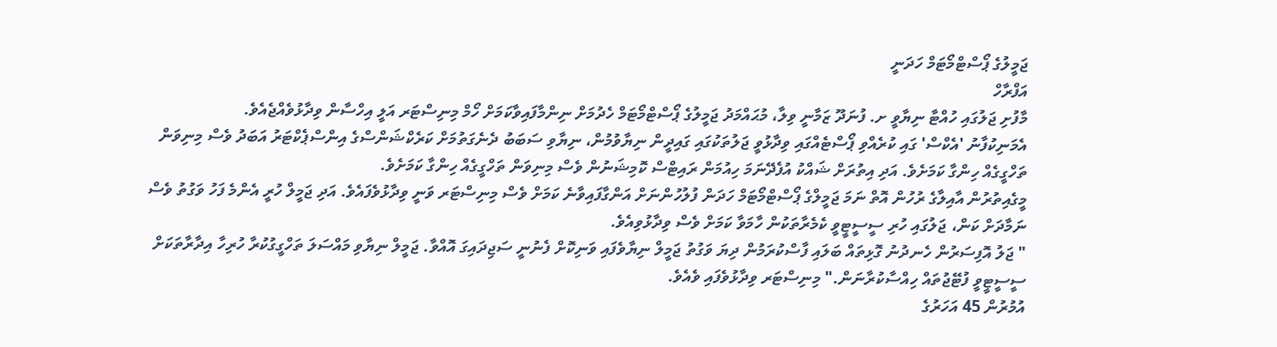ޖަމީލުގެ ޕޯސްޓްމޯޓަމް ހަދަނީ
އަފްރާހް
މާފުށި ޖަލުގައި ހުއްޓާ ނިޔާވީ ށ. ފުނަދޫ ޒަމާނީ ވިލާ، މުޙައްމަދު ޖަމީލުގެ ޕޯސްޓްމޯޓަމް ހެދުމަށް ނިންމާފައިވާކަމަށް ހޯމް މިނިސްޓަރ އަލީ އިހްސާން ވިދާޅުވެއްޖެއެވެ.
އެމަނިކުފާނު 'އެކްސް' ގައި ކުރެއްވި ޕޯސްޓެއްގައި ވިދާޅުވީ ޖަލުތަކުގައި ގައިދީން ނިޔާވުމުން، ނިޔާވި ސަބަބު ދެނެގަތުމަށް ކަރެކްޝަންސްގެ އިންސްޕެކްޓަރު އަބަދު ވެސް މިނިވަން ތަހްގީގެއް ހިންގާ ކަމަށެވެ. އަދި އިތުރަށް ޝައްކު އުފެދޭނަމަ ހިއުމަން ރައިޓްސް ކޮމިޝަނުން ވެސް މިނިވަން ތަހްގީގެއް ހިންގާ ކަމަށެވެ.
މީގެއިތުރުން އާއިލާގެ ރުހުން އޮތް ނަމަ ޖަމީލްގެ ޕޯސްޓްމޯޓަމް ހަދަން ފުލުހުންނަށް އަންގާފައިވާނެ ކަމަށް ވެސް މިނިސްޓަރ ވަނީ ވިދާޅުވެފައެވެ. އަދި ޖަމީލް ހުރީ އެންމެ ފަހު ވަގުތު ވެސް ނަމާދަށް ކަން، ޖަލުގައި ހުރި ސީސީޓީވީ ކެމެރާތަކުން ހާމަވާ ކަމަށް ވެސް ވިދާޅުވިއެވެ.
" ޖަލު އޮފިސަރުން ހެނދުނު ގޮޅިތައް ބަލައި ފާސްކުރަމުން ދިޔަ ވަގުތު ޖަމީލް ނިޔާވެފައި ވަނިކޮށް ފެނުނީ ސަޖިދައިގަ އޮއްވާ. ޖަމީލް ނިޔާވި މައްސަލަ ތަހްގީގުކުރާ ހުރިހާ އިދާރާތަކަށް ސީސީޓީވީ ފުޓޭޖުތައް ހިއްސާކުރާނަން." މިނިސްޓަރ ވިދާޅުވެފައި ވެއެވެ.
އުމުރުން 45 އަހަރުގެ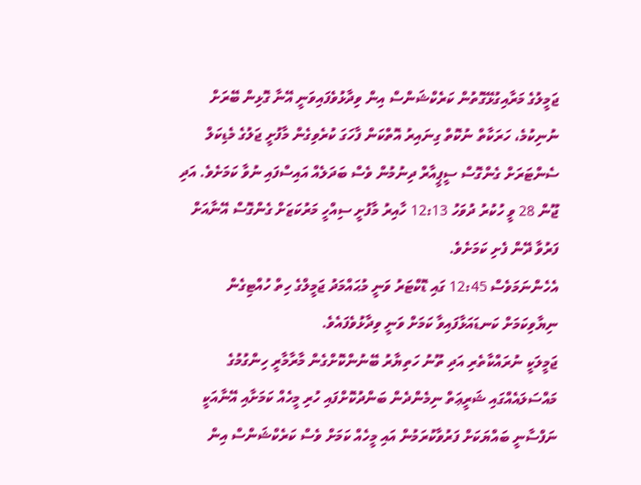ޖަމީލުގެ މަރާއިގުޅޭގޮތުން ކަރެކްޝަންސް އިން ވިދާޅުވެފައިވަނީ އޭނާ ގޮޅިން ބޭރަށް ނުނިކުމެ، ހަރަކާތް ނުކޮތް ގިނައިރު އޮތްކަން ފާހަގަ ކުރެވިގެން މާފުށީ ޖަލުގެ މެޑިކަލް ސެންޓަރަށް ގެންގޮސް ސީޕީއާރް ދިނުމުން ވެސް ބަދަލެއް އައިސްފައި ނުވާ ކަމަށެވެ. އަދި ޖޫން 28 ވީ ހުކުރު ދުވަހު 12:13 ހާއިރު މާފުށީ ސިއްހީ މަރުކަޒަށް ގެންގޮސް އޭނާއަށް ފަރުވާ ދޭން ފެށި ކަމަށެވެ.
އެހެންނަމަވެސް 12:45 ގައި ޑޮކްޓަރު ވަނީ މުޙައްމަދު ޖަމީލްގެ ހިތް ހުއްޓިގެން ނިޔާވިކަމަށް ކަނޑައަޅާފައިވާ ކަމަށް ވަނީ ވިދާޅުވެފައެވެ.
ޖަމީލަކީ ނުރައްކާތެރި އަދި ތޫނު ހަތިޔާރު ބޭނުންކޮށްގެން މާރާމާރީ ހިންގުމުގެ މައްސަލައެއްގައި ޝަރީޢަތް ނިމެންދެން ބަންދުކޮށްފައި ހުރި މީހެއް ކަމަށާއި އޭނާއަކީ ނަފްސާނީ ބައްޔަކަށް ފަރުވާކުރަމުން އައި މީހެއް ކަމަށް ވެސް ކަރެކްޝަންސް އިން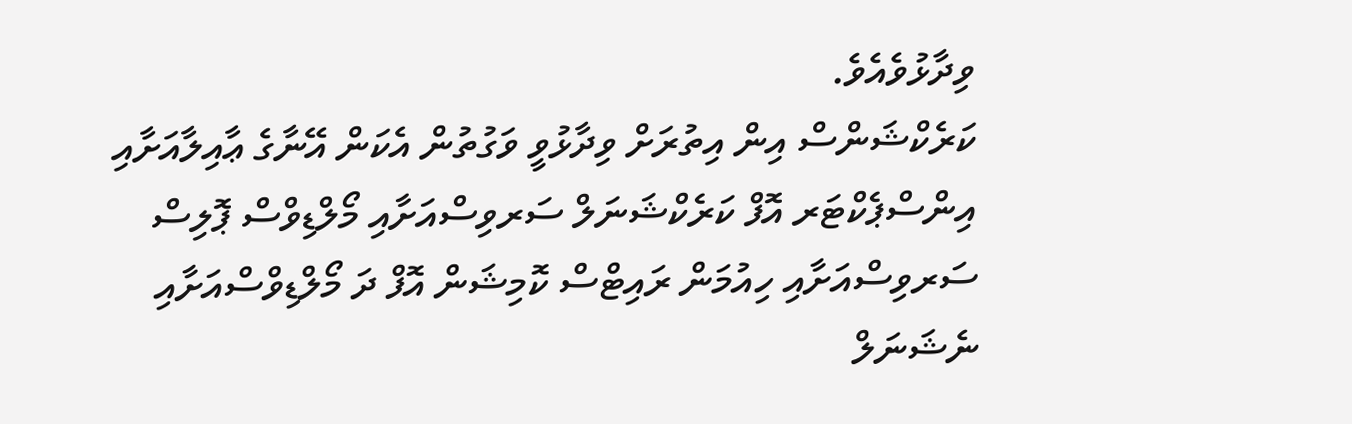ވިދާޅުވެއެވެ.
ކަރެކްޝަންސް އިން އިތުރަށް ވިދާޅުވީ ވަގުތުން އެކަން އޭނާގެ ޢާއިލާއަށާއި އިންސްޕެކްޓަރ އޮފް ކަރެކްޝަނަލް ސަރވިސްއަށާއި މޯލްޑިވްސް ޕޮލިސް ސަރވިސްއަށާއި ހިއުމަން ރައިޓްސް ކޮމިޝަން އޮފް ދަ މޯލްޑިވްސްއަށާއި ނެޝަނަލް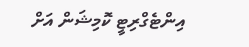އިންޓެގްރިޓީ ކޮމިޝަން އަށް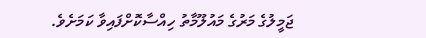ޖަމީލުގެ މަރުގެ މައުލޫމާތު ހިއްސާކޮށްފައިވާ ކަމަށެވެ.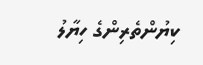ކިޔުންތެރިންގެ ހިޔާލު